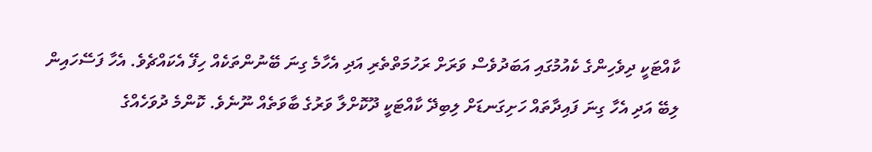ކާއްޓަކީ ދިވެހިންގެ ކެއުމުގައި އަބަދުވެސް ވަރަށް ރަހުމަތްތެރި އަދި އެހާމެ ގިނަ ބޭނުންތަކެއް ހިފޭ އެކައްޗެވެ. އެހާ ފަސޭހައިން ލިބޭ އަދި އެހާ ގިނަ ފައިދާތައް ހަށިގަނޑަށް ލިބިދޭ ކާއްޓަކީ ދޫކޮށްލާ ވަރުގެ ބާވަތެއް ނޫނެވެ. ކޮންމެ ދުވަހެއްގެ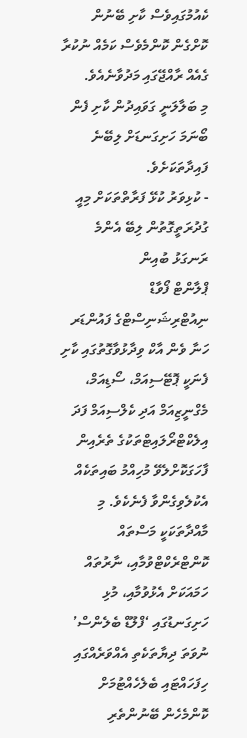ކެއުމުގައިވެސް ކާށި ބޭނުން ކޮށްގެން ކޮންމެވެސް ކަމެއް ނުކުރާ ގެއެއް ރާއްޖޭގައި މަދުވާނެއެވެ.
މި ބަލާލަނީ ގަވައިދުން ކާށި ފެން ބޯނަމަ ހަށިގަނޑަށް ލިބޭނެ ފައިދާތަކަށެވެ.
- ކުޅިވަރު ކުޅޭ ފަރާތްތަކަށް މިއީ ގުދުރަތީގޮތުން ލިބޭ އެންމެ ރަނގަޅު ބުއިން
ޕްލާންޓް ފޯވާޑް ނިއުޓްރިޝަނިސްޓްގެ ފައުންޑަރ ހަނާ ވެން އާކް ވިދާޅުވާގޮތުގައި ކާށި ފެނަކީ ޕޮޓޭސިއަމް، ސޯޑިއަމް، މެގްނީޒިއަމް އަދި ކެލްސިއަމް ފަދަ އިލެކްޓްރޯލައިޓްތަކުގެ ތެރެއިން ފާހަގަކޮށްލެވޭ މުހިއްމު ބައިތަކެއް އެކުލެވިގެންވާ ފެނެކެވެ. މި މާއްދާތަކަކީ މަސްތައް ކޮންޓްރެކްޓްވުމާއި، ނާރުތައް ހަމައަކަށް އެޅުވުމާއި، މުޅި ހަށިގަނޑުގައި ‘ފްލޫޑް ބެލެންސް’ ނުވަތަ ދިޔާތަކެތި އެއްވަރެއްގައި ހިފަހައްޓައި ބެލެހެއްޓުމަށް ކޮންމެހެން ބޭނުންތެރި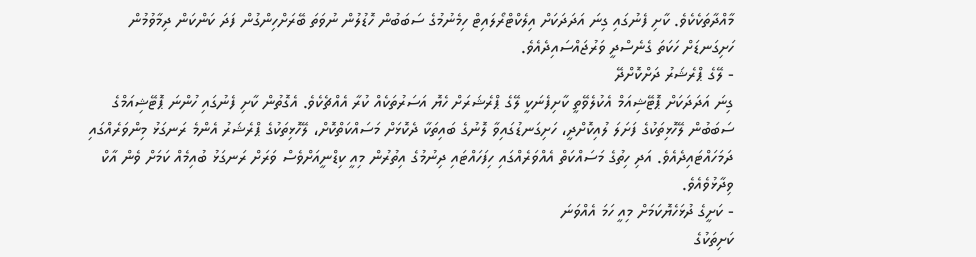މާއްދާތަކެކެވެ. ކާށި ފެނުގައި ގިނަ އަދަދަކަށް އިލެކްޓްރޯލައިޓް ހިމެނުމުގެ ސަބަބުން ހޮޑުލުން ނުވަތަ ބޭރަށްހިންގުން ފަދަ ކަންކަން ދިމާވުމުން ހަށިގަނޑަށް ހަކަތަ ގެނެސްދީ ވަރުޖައްސައިދެއެވެ.
- ލޭގެ ޕްރެޝަރު ދަށްކޮށްދޭ
ގިނަ އަދަދަކަށް ޕޮޓޭޝިއަމް އެކުލެވޭތީ ކާށިފެނަކީ ލޭގެ ޕްރެޝަރަށް ހެޔޮ އަސަރުތަކެއް ކުރާ އެއްޗެކެވެ. އެގޮތުން ކާށި ފެނުގައި ހުންނަ ޕޮޓޭޝިއަމްގެ ސަބަބުން ލޭހޮޅިތަކުގެ ފަށަލަ ލުއިކޮށްދީ، ހަށިގަނޑުގައިވާ ލޮނުގެ ބައިތަކާ ދެކޮޅަށް މަސައްކަތްކޮށް، ލޭހޮޅިތަކުގެ ޕްރެޝަރު އެންމެ ރަނގަޅު މިންވަރެއްގައި ދަމަހައްޓައިދެއެވެ. އަދި ހިތުގެ މަސައްކަތް އެއްވަރެއްގައި ހިފަހައްޓައި ދިނުމުގެ އިތުރުން މިއީ ކިޑްނީއަށްވެސް ވަރަށް ރަނގަޅު ބުއިމެއް ކަމަށް ވެން އާކް ވިދާޅުވެއެވެ.
- ކަށީގެ ދުޅަހެޔޮކަމަށް މިއީ ހަމަ އެއްވަނަ
ކަށިތަކުގެ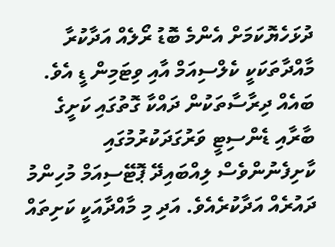ދުޅަހެޔޮކަމަށް އެންމެ ބޮޑު ރޯލެއް އަދާކުރާ މާއްދާތަކަކީ ކެލްސިއަމް އާއި ވިޓަމިން ޑީ އެވެ. ބައެއް ދިރާސާތަކުން ދައްކާ ގޮތުގައި ކަށީގެ ބާރާއި ޑެންސިޓީ ވަރުގަދަކުރުމުގައި ކާށިފެނުންވެސް ލިއްބައިދޭ ޕޮޓޭސިއަމް މުހިންމު ދައުރެއް އަދާކުރެއެވެ. އަދި މި މާއްދާއަކީ ކަށިތައް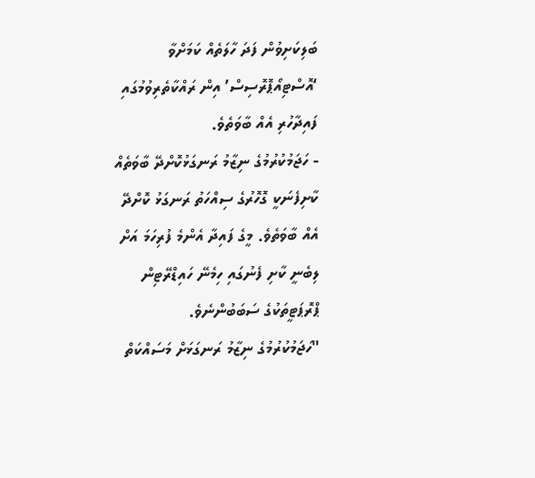ބަލިކަށިވުން ފަދަ ހާލަތެއް ކަމަށްވާ ‘އޮސްޓިއޯޕޮރޮސިސް’ އިން ރައްކާތެރިވުމުގައި ފައިދާހުރި އެއް ބާވަތެވެ.
- ހަޖަމުކުރުމުގެ ނިޒާމު ރަނގަޅުކޮށްދޭ ބާވަތެއް
ކާށިފެނަކީ ގޮހޮރުގެ ސިއްހަތު ރަނގަޅު ކޮށްދޭ އެއް ބާވަތެވެ. މީގެ ފައިދާ އެންމެ ފުރިހަމަ އަށް ލިބެނީ ކާށި ފެނުގައި ހިމެނޭ ހައިޑްރޭޓިން ޕްރޮޕަޓީތަކުގެ ސަބަބުންނެވެ.
"ހަޖަމުކުރުމުގެ ނިޒާމު ރަނގަޅަށް މަސައްކަތް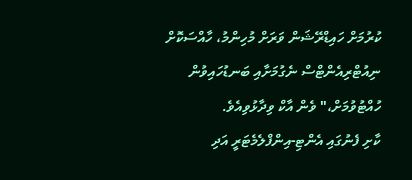ކުރުމަށް ހައިޑްރޭޝަން ވަރަށް މުހިންމު، ހާއްސަކޮށް ނިއުޓްރިއެންޓްސް ނެގުމަށާއި ބަނޑުހައިވުން ހުއްޓުވުމަށް،" ވެން އާކް ވިދާޅުވިއެވެ.
ކާށި ފެނުގައި އެންޓި-އިންފްލެމެޓަރީ އަދި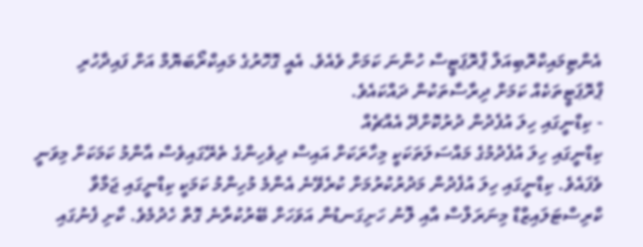އެންޓިމައިކްރޮބިއަލް ޕްރޮޕަޓީސް ހުންނަ ކަމަށް ވެއެވެ. އެއީ ގޮހޮރުގެ މައިކްރޯބަޔޮމް އަށް ފައިދާހުރި ޕްރޮޕަޓީތަކެއް ކަމަށް ދިރާސާތަކުން ދައްކައެވެ.
- ކިޑްނީގައި ހިލަ އުފެދުން ދުރުކޮށްދޭ އެއްޗެއް
ކިޑްނީގައި ހިލަ އުފެދުމުގެ މައްސަލަތަކަކީ މިހާރަކަށް އައިސް ދިވެހިންގެ ތެރޭގައިވެސް އާންމު ކަމަކަށް މިވަނީ ވެފައެވެ. ކިޑްނީގައި ހިލަ އުފެދުން މަދުރުކުރުމަށް ކުރެވޭނެ އެންމެ މުހިންމު ކަމަކީ ކިޑްނީގައި ޖަމާވާ ކްރިސްޓަލައިޒްޑް މިނަރަލްސް އާއި ލޮނު ހަށިގަނޑުން އަވަހަށް ބޭރުކުރާނެ ގޮތް ހެދުމެވެ. ކާށި ފެނުގައި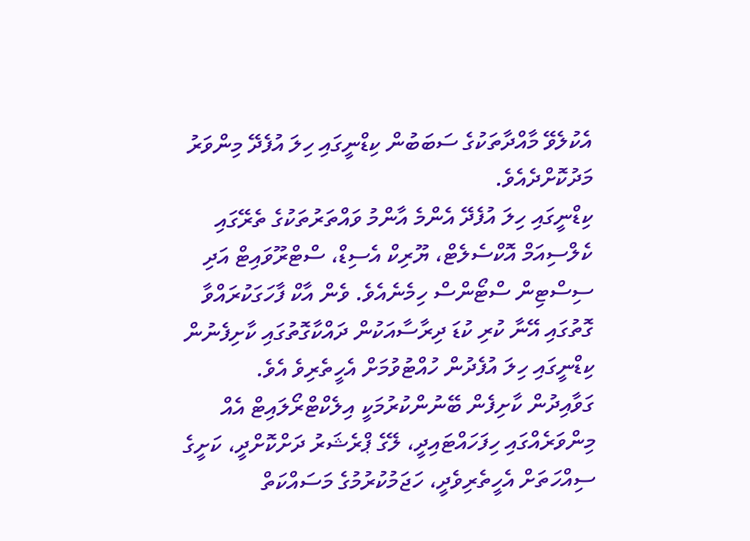އެކުލެވޭ މާއްދާތަކުގެ ސަބަބުން ކިޑްނީގައި ހިލަ އުފެދޭ މިންވަރު މަދުކޮށްދެއެވެ.
ކިޑްނީގައި ހިލަ އުފެދޭ އެންމެ އާންމު ވައްތަރުތަކުގެ ތެރޭގައި ކެލްސިއަމް އޮކްސެލެޓް، ޔޫރިކް އެސިޑް، ސްޓްރޫވައިޓް އަދި ސިސްޓިން ސްޓޯންސް ހިމެނެއެވެ. ވެން އާކް ފާހަގަކުރައްވާ ގޮތުގައި އޭނާ ކުރި ކުޑަ ދިރާސާއަކުން ދައްކާގޮތުގައި ކާށިފެނުން ކިޑްނީގައި ހިލަ އުފެދުން ހުއްޓުވުމަށް އެހީތެރިވެ އެވެ.
ގަވާއިދުން ކާށިފެން ބޭނުންކުރުމަކީ އިލެކްޓްރޯލައިޓް އެއް މިންވަރެއްގައި ހިފަހައްޓައިދީ، ލޭގެ ޕްރެޝަރު ދަށްކޮށްދީ، ކަށީގެ ސިއްހަތަށް އެހީތެރިވެދީ، ހަޖަމުކުރުމުގެ މަސައްކަތް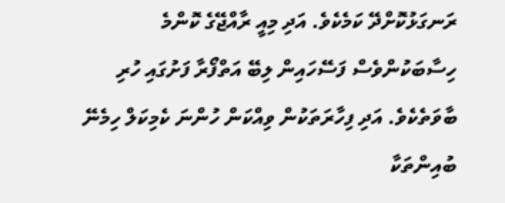ރަނގަޅުކޮށްދޭ ކަމެކެވެ. އަދި މިއީ ރާއްޖޭގެ ކޮންމެ ހިސާބަކުންވެސް ފަސޭހައިން ލިބޭ އަތްފޯރާ ފަށުގައި ހުރި ބާވަތެކެވެ. އަދި ފިހާރަތަކުން ވިއްކަން ހުންނަ ކެމިކަލް ހިމެނޭ ބުއިންތަކާ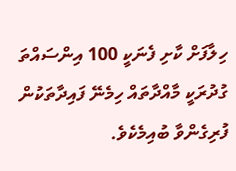ހިލާފަށް ކާށި ފެނަކީ 100 އިންސައްތަ ގުދުރަކީ މާއްދާތައް ހިމެނޭ ފައިދާތަކުން ފުރިގެންވާ ބުއިމެކެވެ.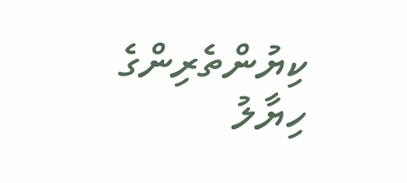ކިޔުންތެރިންގެ ހިޔާލު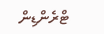ޓްރެންޑިން